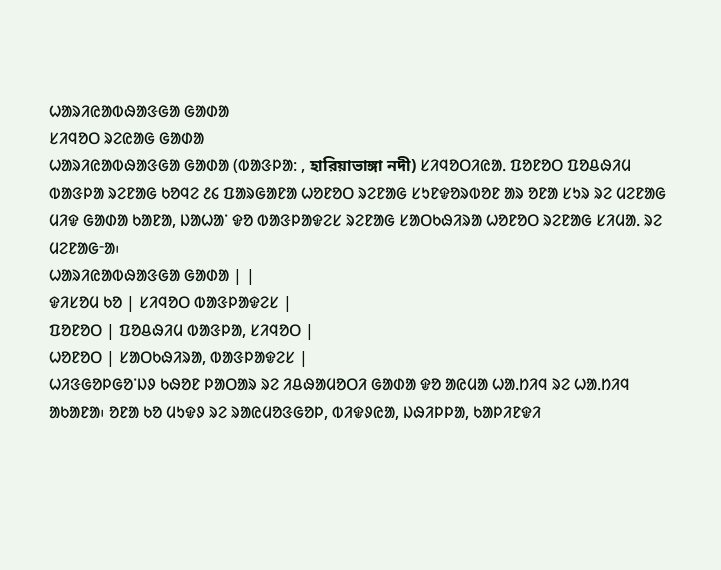ᱦᱟᱨᱤᱭᱟᱵᱷᱟᱝᱜᱟ ᱜᱟᱰᱟ
ᱥᱤᱧᱚᱛ ᱨᱮᱭᱟᱜ ᱜᱟᱰᱟ
ᱦᱟᱨᱤᱭᱟᱵᱷᱟᱝᱜᱟ ᱜᱟᱰᱟ (ᱵᱟᱝᱞᱟ: , হারিয়াভাঙ্গা নদী) ᱥᱤᱧᱚᱛᱤᱭᱟᱹ ᱯᱚᱱᱚᱛ ᱯᱚᱪᱷᱤᱢ ᱵᱟᱝᱞᱟ ᱨᱮᱱᱟᱜ ᱠᱚᱧᱮ ᱒᱔ ᱯᱟᱨᱜᱟᱱᱟ ᱦᱚᱱᱚᱛ ᱨᱮᱱᱟᱜ ᱥᱩᱱᱫᱚᱨᱵᱚᱱ ᱟᱨ ᱚᱱᱟ ᱥᱩᱨ ᱨᱮ ᱢᱮᱱᱟᱜ ᱢᱤᱫ ᱜᱟᱰᱟ ᱠᱟᱱᱟ, ᱡᱟᱦᱟᱸ ᱫᱚ ᱵᱟᱝᱞᱟᱫᱮᱥ ᱨᱮᱱᱟᱜ ᱥᱟᱛᱠᱷᱤᱨᱟ ᱦᱚᱱᱚᱛ ᱨᱮᱱᱟᱜ ᱥᱤᱢᱟᱹ ᱨᱮ ᱢᱮᱱᱟᱜᱼᱟ᱾
ᱦᱟᱨᱤᱭᱟᱵᱷᱟᱝᱜᱟ ᱜᱟᱰᱟ | |
ᱫᱤᱥᱚᱢ ᱠᱚ | ᱥᱤᱧᱚᱛ ᱵᱟᱝᱞᱟᱫᱮᱥ |
ᱯᱚᱱᱚᱛ | ᱯᱚᱪᱷᱤᱢ ᱵᱟᱝᱞᱟ, ᱥᱤᱧᱚᱛ |
ᱦᱚᱱᱚᱛ | ᱥᱟᱛᱠᱷᱤᱨᱟ, ᱵᱟᱝᱞᱟᱫᱮᱥ |
ᱦᱤᱝᱜᱚᱞᱜᱚᱸᱡᱽ ᱠᱷᱚᱱ ᱞᱟᱛᱟᱨ ᱨᱮ ᱤᱪᱷᱟᱢᱚᱛᱤ ᱜᱟᱰᱟ ᱫᱚ ᱟᱭᱢᱟ ᱦᱟᱹᱴᱤᱧ ᱨᱮ ᱦᱟᱹᱴᱤᱧ ᱟᱠᱟᱱᱟ᱾ ᱚᱱᱟ ᱠᱚ ᱢᱩᱫᱽ ᱨᱮ ᱨᱟᱭᱢᱚᱝᱜᱚᱞ, ᱵᱤᱫᱽᱭᱟ, ᱡᱷᱤᱞᱞᱟ, ᱠᱟᱞᱤᱱᱫᱤ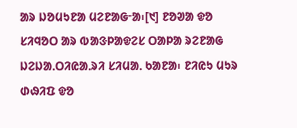ᱟᱨ ᱡᱚᱢᱩᱱᱟ ᱢᱮᱱᱟᱜᱼᱟ᱾[᱑] ᱱᱚᱣᱟ ᱫᱚ ᱥᱤᱧᱚᱛ ᱟᱨ ᱵᱟᱝᱞᱟᱫᱮᱥ ᱛᱟᱞᱟ ᱨᱮᱱᱟᱜ ᱡᱮᱡᱟᱹᱛᱤᱭᱟᱹᱨᱤ ᱥᱤᱢᱟᱹ ᱠᱟᱱᱟ᱾ ᱱᱤᱭᱩ ᱢᱩᱨ ᱰᱷᱤᱯ ᱫᱚ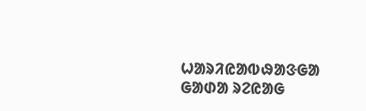ᱦᱟᱨᱤᱭᱟᱵᱷᱟᱝᱜᱟ ᱜᱟᱰᱟ ᱨᱮᱭᱟᱜ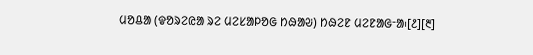ᱢᱚᱪᱟ (ᱫᱚᱨᱮᱭᱟ ᱨᱮ ᱢᱮᱥᱟᱞᱚᱜ ᱴᱷᱟᱶ) ᱴᱷᱮᱱ ᱢᱮᱱᱟᱜᱼᱟ᱾[᱒][᱓]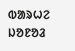ᱵᱟᱨᱦᱮ ᱡᱚᱱᱚᱲ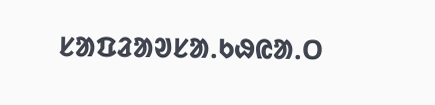ᱥᱟᱯᱲᱟᱣᱥᱟᱹᱠᱷᱭᱟᱹᱛ